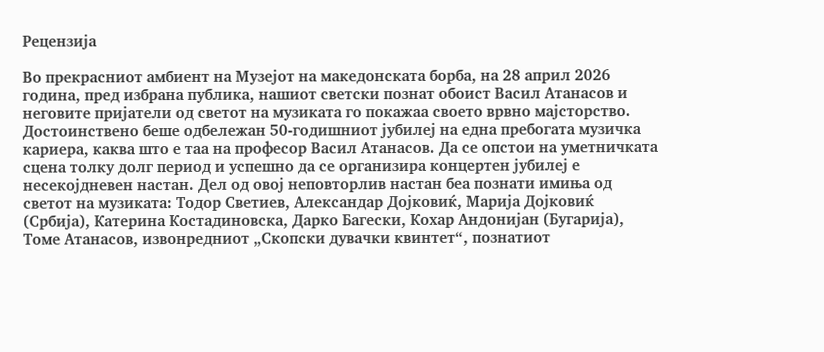Рецензија

Во прекрасниот амбиент на Музејот на македонската борба, на 28 април 2026 година, пред избрана публика, нашиот светски познат обоист Васил Атанасов и неговите пријатели од светот на музиката го покажаа своето врвно мајсторство. Достоинствено беше одбележан 50-годишниот јубилеј на една пребогата музичка кариера, каква што е таа на професор Васил Атанасов. Да се опстои на уметничката сцена толку долг период и успешно да се организира концертен јубилеј е несекојдневен настан. Дел од овој неповторлив настан беа познати имиња од светот на музиката: Тодор Светиев, Александар Дојковиќ, Марија Дојковиќ (Србија), Катерина Костадиновска, Дарко Багески, Кохар Андонијан (Бугарија), Томе Атанасов, извонредниот „Скопски дувачки квинтет“, познатиот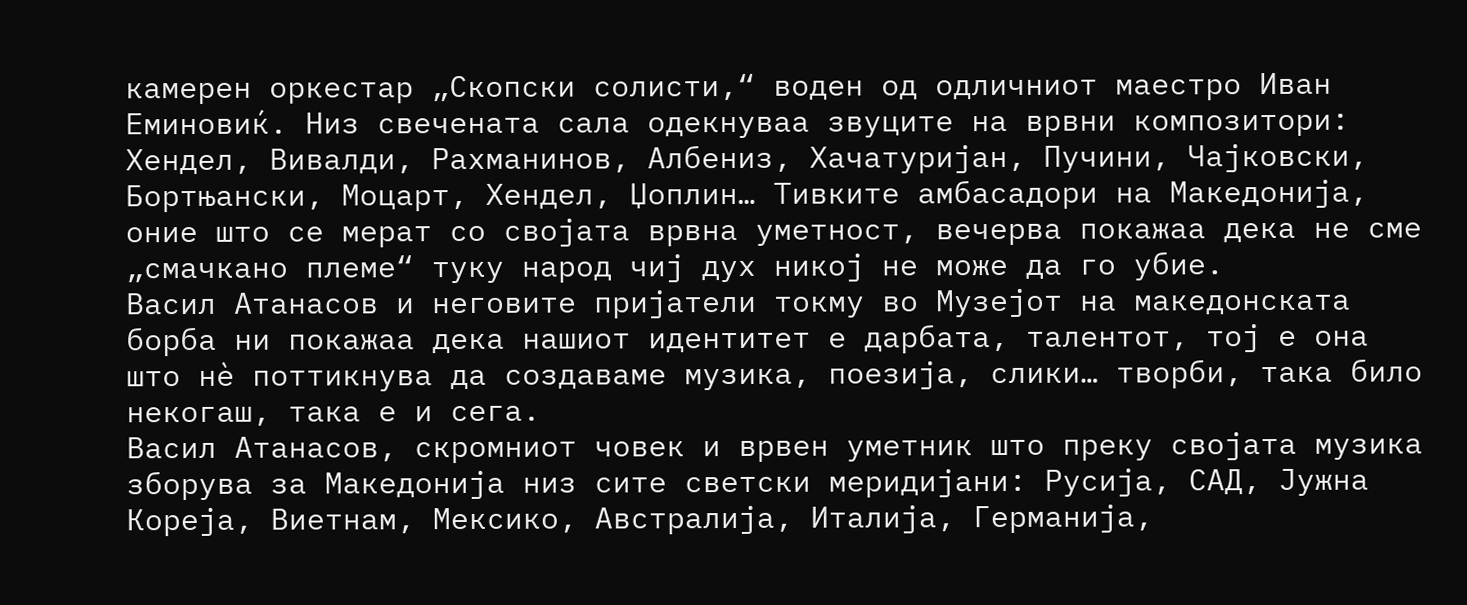камерен оркестар „Скопски солисти,“ воден од одличниот маестро Иван Еминовиќ. Низ свечената сала одекнуваа звуците на врвни композитори: Хендел, Вивалди, Рахманинов, Албениз, Хачатуријан, Пучини, Чајковски, Бортњански, Моцарт, Хендел, Џоплин… Tивките амбасадори на Македонија, оние што се мерат со својата врвна уметност, вечерва покажаа дека не сме „смачкано племе“ туку народ чиј дух никој не може да го убие.
Васил Атанасов и неговите пријатели токму во Музејот на македонската борба ни покажаа дека нашиот идентитет е дарбата, талентот, тој е она што нѐ поттикнува да создаваме музика, поезија, слики… творби, така било некогаш, така е и сега.
Васил Атанасов, скромниот човек и врвен уметник што преку својата музика зборува за Македонија низ сите светски меридијани: Русија, САД, Јужна Кореја, Виетнам, Мексико, Австралија, Италија, Германија,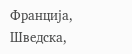Франција, Шведска,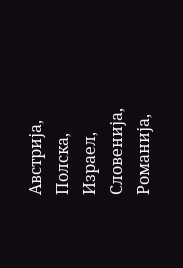Австрија, Полска, Израел, Словенија, Романија,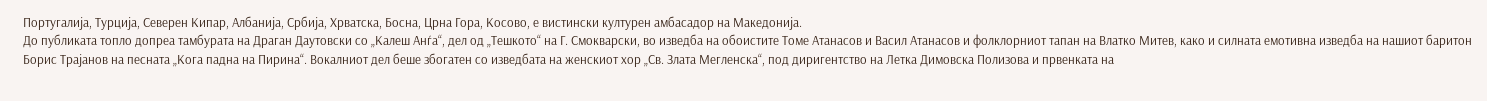Португалија, Турција, Северен Кипар, Албанија, Србија, Хрватска, Босна, Црна Гора, Косово, е вистински културен амбасадор на Македонија.
До публиката топло допреа тамбурата на Драган Даутовски со „Калеш Анѓа“, дел од „Тешкото“ на Г. Смокварски, во изведба на обоистите Томе Атанасов и Васил Атанасов и фолклорниот тапан на Влатко Митев, како и силната емотивна изведба на нашиот баритон Борис Трајанов на песната „Кога падна на Пирина“. Вокалниот дел беше збогатен со изведбата на женскиот хор „Св. Злата Мегленска“, под диригентство на Летка Димовска Полизова и првенката на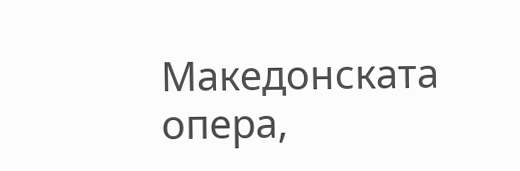Македонската опера,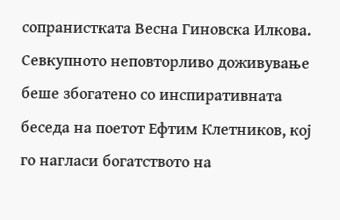сопранистката Весна Гиновска Илкова.
Севкупното неповторливо доживување беше збогатено со инспиративната беседа на поетот Ефтим Клетников, кој го нагласи богатството на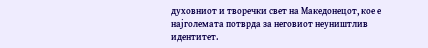духовниот и творечки свет на Македонецот, кое е најголемата потврда за неговиот неуништлив идентитет.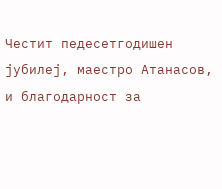Честит педесетгодишен јубилеј, маестро Атанасов, и благодарност за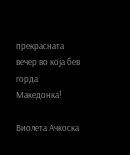прекрасната вечер во која бев горда Македонка!

Виолета Ачкоска